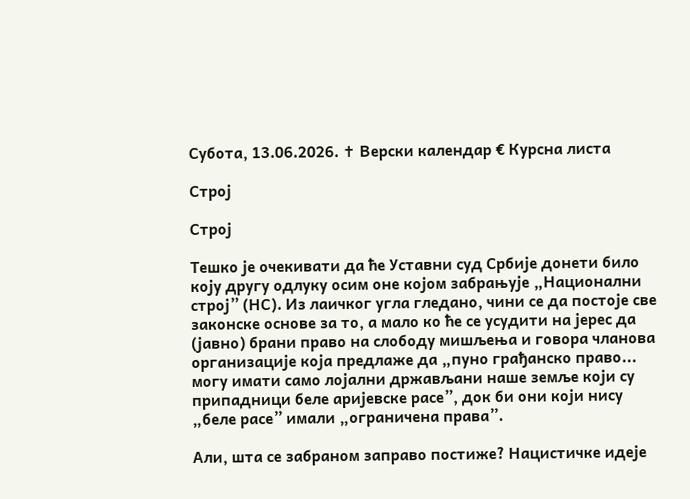Субота, 13.06.2026. ✝ Верски календар € Курсна листа

Строј

Строј

Тешко је очекивати да ће Уставни суд Србије донети било коју другу одлуку осим оне којом забрањује „Национални строј” (НС). Из лаичког угла гледано, чини се да постоје све законске основе за то, а мало ко ће се усудити на јерес да (јавно) брани право на слободу мишљења и говора чланова организације која предлаже да „пуно грађанско право... могу имати само лојални држављани наше земље који су припадници беле аријевске расе”, док би они који нису „беле расе” имали „ограничена права”.

Али, шта се забраном заправо постиже? Нацистичке идеје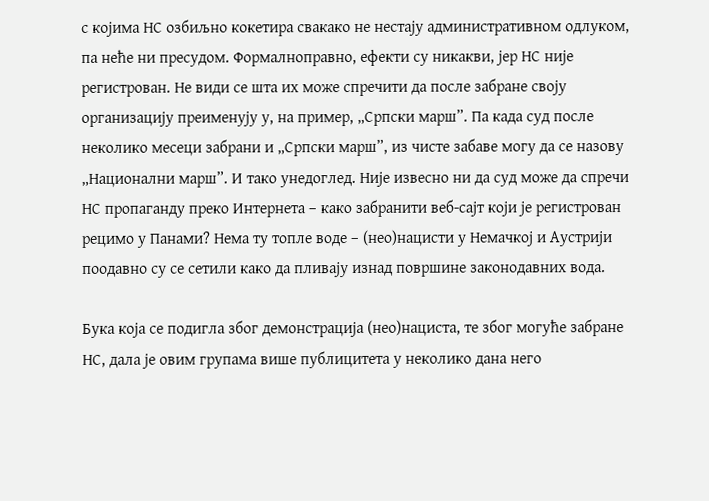с којима НС озбиљно кокетира свакако не нестају административном одлуком, па неће ни пресудом. Формалноправно, ефекти су никакви, јер НС није регистрован. Не види се шта их може спречити да после забране своју организацију преименују у, на пример, „Српски марш”. Па када суд после неколико месеци забрани и „Српски марш”, из чисте забаве могу да се назову „Национални марш”. И тако унедоглед. Није извесно ни да суд може да спречи НС пропаганду преко Интернета – како забранити веб-сајт који је регистрован рецимо у Панами? Нема ту топле воде – (нео)нацисти у Немачкој и Аустрији поодавно су се сетили како да пливају изнад површине законодавних вода.

Бука која се подигла због демонстрација (нео)нациста, те због могуће забране НС, дала је овим групама више публицитета у неколико дана него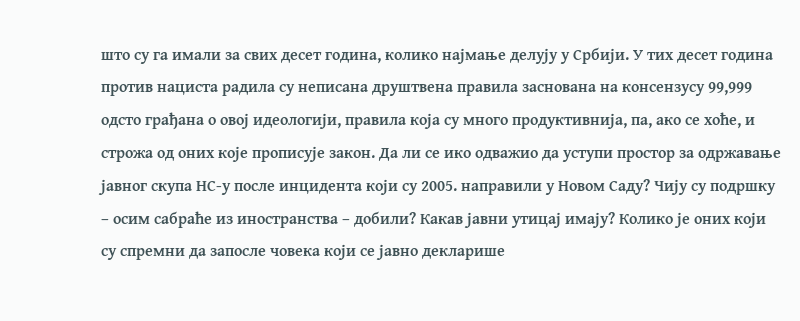што су га имали за свих десет година, колико најмање делују у Србији. У тих десет година против нациста радила су неписана друштвена правила заснована на консензусу 99,999 одсто грађана о овој идеологији, правила која су много продуктивнија, па, ако се хоће, и строжа од оних које прописује закон. Да ли се ико одважио да уступи простор за одржавање јавног скупа НС-у после инцидента који су 2005. направили у Новом Саду? Чију су подршку – осим сабраће из иностранства – добили? Какав јавни утицај имају? Колико је оних који су спремни да запосле човека који се јавно декларише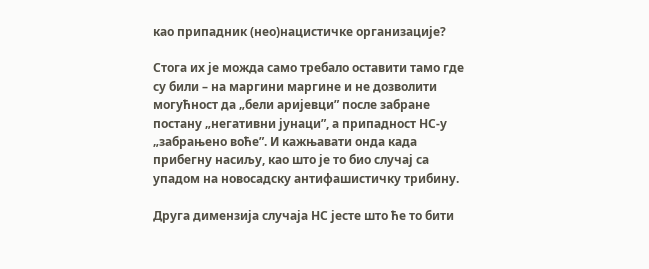као припадник (нео)нацистичке организације?

Стога их је можда само требало оставити тамо где су били – на маргини маргине и не дозволити могућност да „бели аријевци” после забране постану „негативни јунаци”, а припадност НС-у „забрањено воће”. И кажњавати онда када прибегну насиљу, као што је то био случај са упадом на новосадску антифашистичку трибину.

Друга димензија случаја НС јесте што ће то бити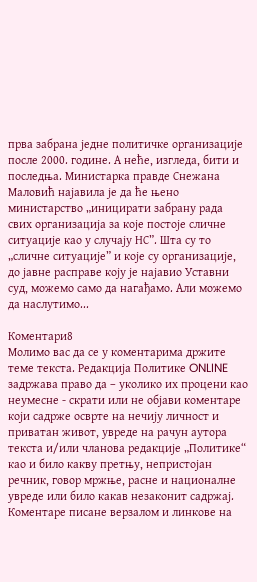прва забрана једне политичке организације после 2000. године. А неће, изгледа, бити и последња. Министарка правде Снежана Маловић најавила је да ће њено министарство „иницирати забрану рада свих организација за које постоје сличне ситуације као у случају НС”. Шта су то „сличне ситуације” и које су организације, до јавне расправе коју је најавио Уставни суд, можемо само да нагађамо. Али можемо да наслутимо...

Коментари8
Молимо вас да се у коментарима држите теме текста. Редакција Политике ONLINE задржава право да – уколико их процени као неумесне - скрати или не објави коментаре који садрже осврте на нечију личност и приватан живот, увреде на рачун аутора текста и/или чланова редакције „Политике“ као и било какву претњу, непристојан речник, говор мржње, расне и националне увреде или било какав незаконит садржај. Коментаре писане верзалом и линкове на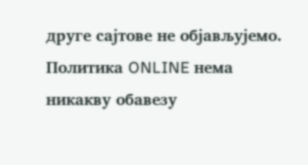друге сајтове не објављујемо. Политика ONLINE нема никакву обавезу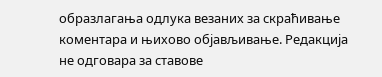образлагања одлука везаних за скраћивање коментара и њихово објављивање. Редакција не одговара за ставове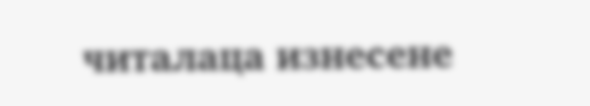читалаца изнесене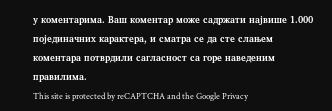у коментарима. Ваш коментар може садржати највише 1.000 појединачних карактера, и сматра се да сте слањем коментара потврдили сагласност са горе наведеним правилима.
This site is protected by reCAPTCHA and the Google Privacy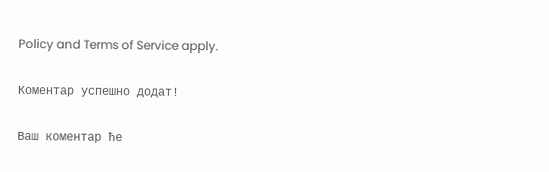Policy and Terms of Service apply.

Комeнтар успeшно додат!

Ваш комeнтар ћe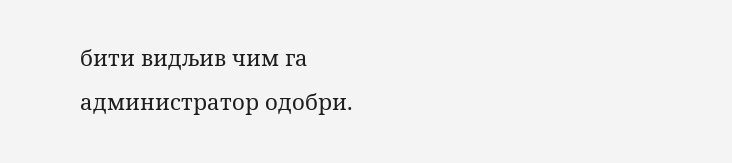бити видљив чим га администратор одобри.